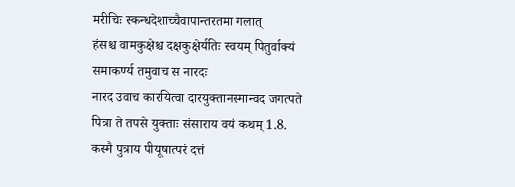मरीचिः स्कन्धदेशाच्चैवापान्तरतमा गलात्
हंसश्च वामकुक्षेश्च दक्षकुक्षेर्यतिः स्वयम् पितुर्वाक्यं समाकर्ण्य तमुवाच स नारदः
नारद उवाच कारयित्वा दारयुक्तानस्मान्वद जगत्पते
पित्रा ते तपसे युक्ताः संसाराय वयं कथम् 1.8.
कस्मै पुत्राय पीयूषात्परं दत्तं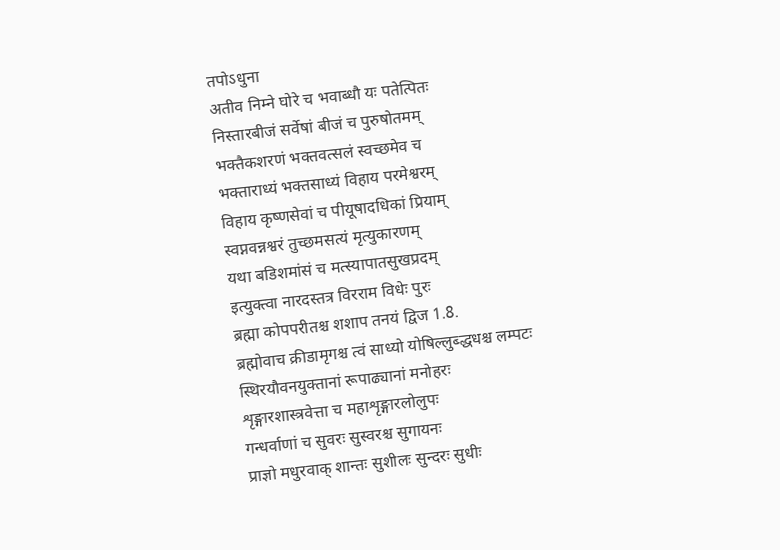तपोऽधुना
अतीव निम्ने घोरे च भवाब्धौ यः पतेत्पितः
निस्तारबीजं सर्वेषां बीजं च पुरुषोतमम्
भक्तैकशरणं भक्तवत्सलं स्वच्छमेव च
भक्ताराध्यं भक्तसाध्यं विहाय परमेश्वरम्
विहाय कृष्णसेवां च पीयूषादधिकां प्रियाम्
स्वप्नवन्नश्वरं तुच्छमसत्यं मृत्युकारणम्
यथा बडिशमांसं च मत्स्यापातसुखप्रदम्
इत्युक्त्वा नारदस्तत्र विरराम विधेः पुरः
ब्रह्मा कोपपरीतश्च शशाप तनयं द्विज 1.8.
ब्रह्मोवाच क्रीडामृगश्च त्वं साध्यो योषिल्लुब्द्धधश्च लम्पटः
स्थिरयौवनयुक्तानां रूपाढ्यानां मनोहरः
शृङ्गारशास्त्रवेत्ता च महाशृङ्गारलोलुपः
गन्धर्वाणां च सुवरः सुस्वरश्च सुगायनः
प्राज्ञो मधुरवाक् शान्तः सुशीलः सुन्दरः सुधीः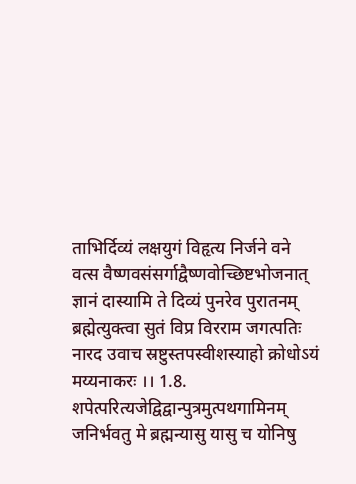ताभिर्दिव्यं लक्षयुगं विहृत्य निर्जने वने
वत्स वैष्णवसंसर्गाद्वैष्णवोच्छिष्टभोजनात्
ज्ञानं दास्यामि ते दिव्यं पुनरेव पुरातनम्
ब्रह्मेत्युक्त्वा सुतं विप्र विरराम जगत्पतिः
नारद उवाच स्रष्टुस्तपस्वीशस्याहो क्रोधोऽयं मय्यनाकरः ।। 1.8.
शपेत्परित्यजेद्विद्वान्पुत्रमुत्पथगामिनम्
जनिर्भवतु मे ब्रह्मन्यासु यासु च योनिषु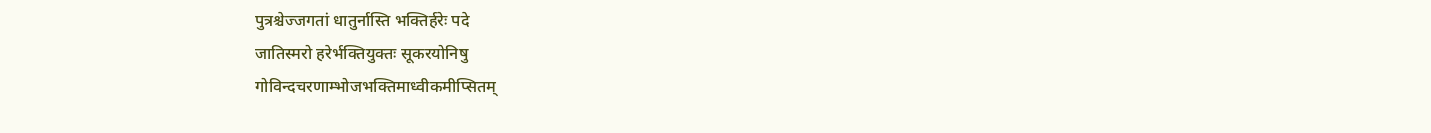पुत्रश्चेज्जगतां धातुर्नास्ति भक्तिर्हरेः पदे
जातिस्मरो हरेर्भक्तियुक्तः सूकरयोनिषु
गोविन्दचरणाम्भोजभक्तिमाध्वीकमीप्सितम्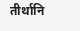तीर्थानि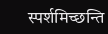स्पर्शमिच्छन्ति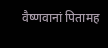वैष्णवानां पितामह